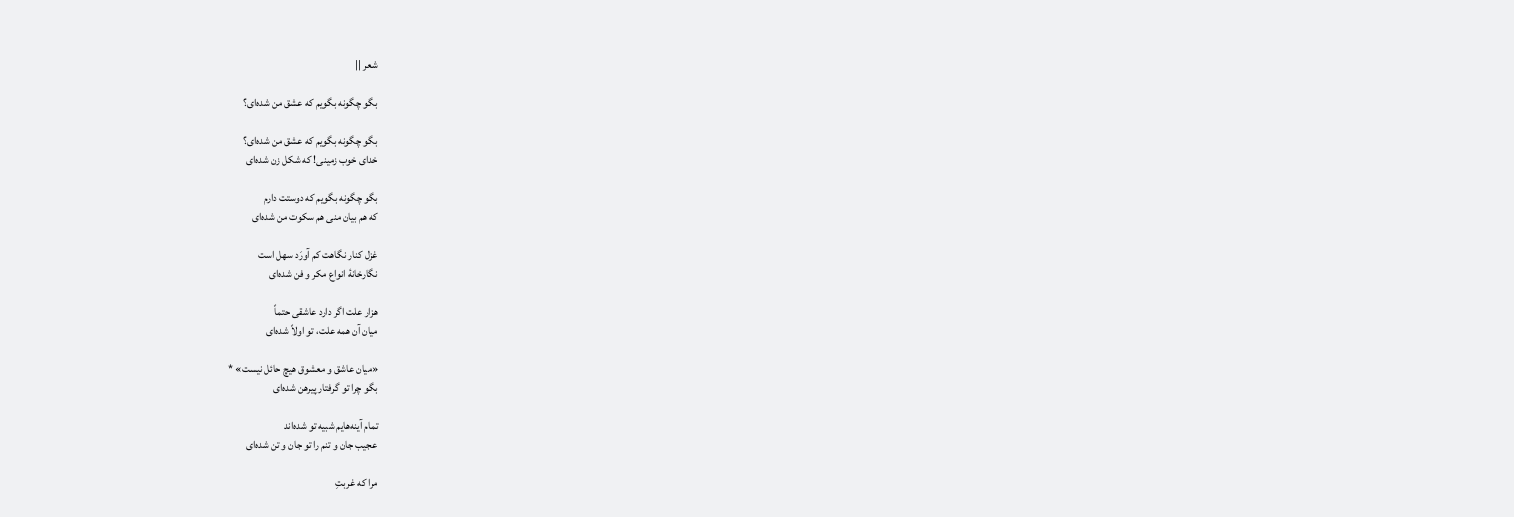شعر ||

بگو چگونه بگویم که عشق من شده‌ای؟

بگو چگونه بگویم که عشق من شده‌ای؟
خدای خوب زمینی! که شکل زن شده‌ای

بگو چگونه بگویم که دوستت دارم
که هم بیان منی هم سکوت من شده‌ای

غزل کنار نگاهت کم آورَد سهل است
نگارخانۀ انواع مکر و فن شده‌ای

هزار علت اگر دارد عاشقی حتماً
میان آن همه علت، تو اولاً شده‌ای

«میان عاشق و معشوق هیچ حائل نیست» *
بگو چرا تو گرفتار پیرهن شده‌ای

تمام آینه‌هایم شبیه تو شده‌اند
عجیب جان و تنم را تو جان و تن شده‌ای

مرا که غربتِ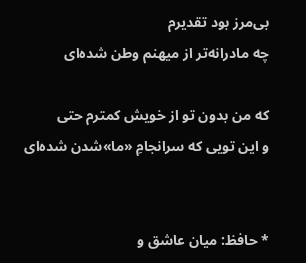بی‌مرز بود تقدیرم
چه مادرانه‌تر از میهنم وطن شده‌ای

که من بدون تو از خویش کمترم حتی
و این تویی که سرانجامِ «ما»شدن شده‌ای


* حافظ: میان عاشق و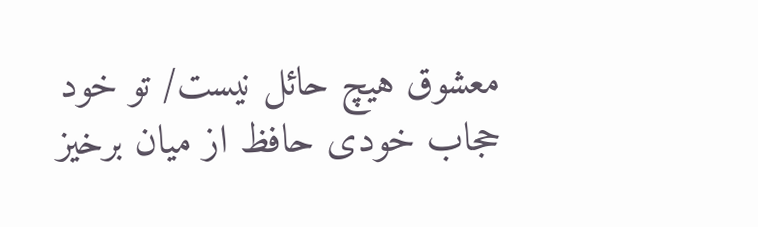معشوق هیچ حائل نیست/ تو خود حجاب خودی حافظ از میان برخیز